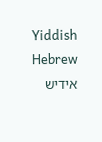Yiddish
Hebrew
אידיש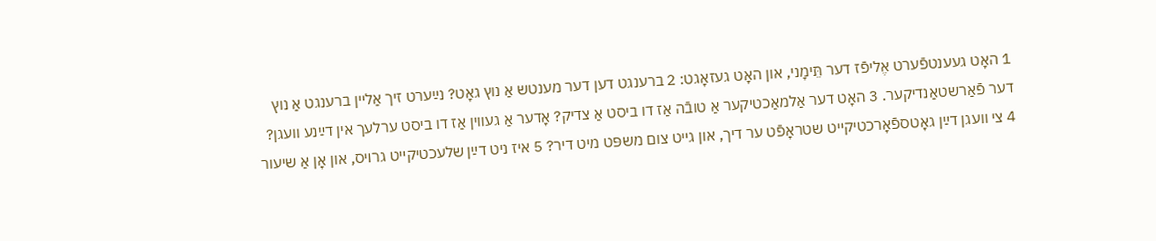1 האָט געענטפֿערט אֶליפֿז דער תֵּימָני, און האָט געזאָגט: 2 ברענגט דען דער מענטש אַ נוץ גאָט? נײַערט זיך אַלײן ברענגט אַ נוץ דער פֿאַרשטאַנדיקער. 3 האָט דער אַלמאַכטיקער אַ טובֿה אַז דו ביסט אַ צדיק? אָדער אַ געװין אַז דו ביסט ערלעך אין דײַנע װעגן? 4 צי װעגן דײַן גאָטספֿאָרכטיקײט שטראָפֿט ער דיך, און גײט צום משפּט מיט דיר? 5 איז ניט דײַן שלעכטיקײט גרױס, און אָן אַ שיעור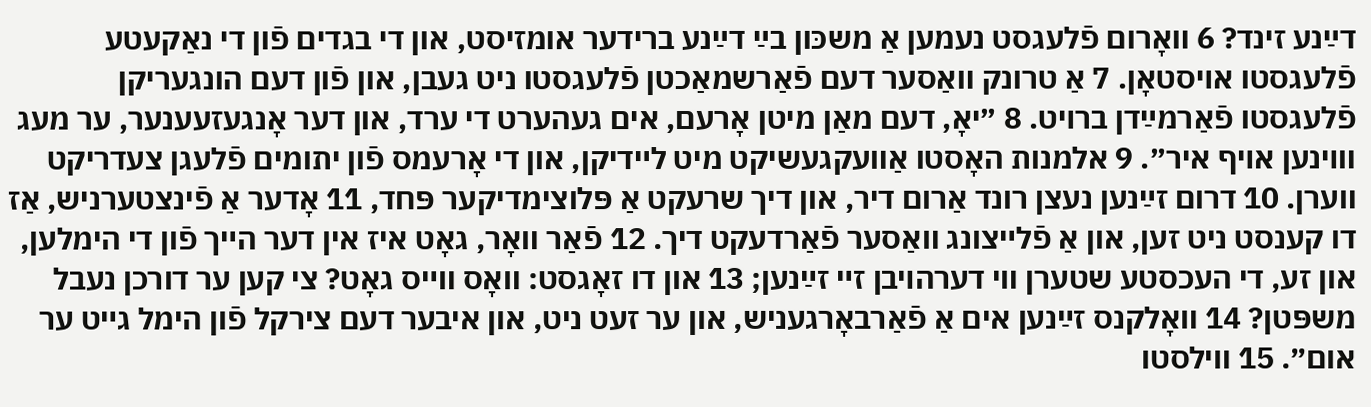דײַנע זינד? 6 װאָרום פֿלעגסט נעמען אַ משכּון בײַ דײַנע ברידער אומזיסט, און די בגדים פֿון די נאַקעטע פֿלעגסטו אױסטאָן. 7 אַ טרונק װאַסער דעם פֿאַרשמאַכטן פֿלעגסטו ניט געבן, און פֿון דעם הונגעריקן פֿלעגסטו פֿאַרמײַדן ברױט. 8 ״יאָ, דעם מאַן מיטן אָרעם, אים געהערט די ערד, און דער אָנגעזעענער, ער מעג װױנען אױף איר״. 9 אלמנות האָסטו אַװעקגעשיקט מיט לײדיקן, און די אָרעמס פֿון יתומים פֿלעגן צעדריקט װערן. 10 דרום זײַנען נעצן רונד אַרום דיר, און דיך שרעקט אַ פּלוצימדיקער פּחד, 11 אָדער אַ פֿינצטערניש, אַז דו קענסט ניט זען, און אַ פֿלײצונג װאַסער פֿאַרדעקט דיך. 12 פֿאַר װאָר, גאָט איז אין דער הײך פֿון די הימלען, און זע, די העכסטע שטערן װי דערהױבן זײ זײַנען; 13 און דו זאָגסט: װאָס װײס גאָט? צי קען ער דורכן נעבל משפּטן? 14 װאָלקנס זײַנען אים אַ פֿאַרבאָרגעניש, און ער זעט ניט, און איבער דעם צירקל פֿון הימל גײט ער אום״. 15 װילסטו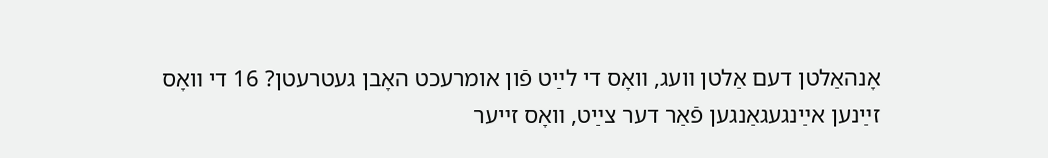אָנהאַלטן דעם אַלטן װעג, װאָס די לײַט פֿון אומרעכט האָבן געטרעטן? 16 די װאָס זײַנען אײַנגעגאַנגען פֿאַר דער צײַט, װאָס זײער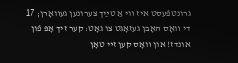גרונטפֿעסט איז װי אַ טײַך צערונען געװאָרן; 17 די װאָס האָבן געזאָגט צו גאָט: קער זיך אָפּ פֿון אונדז! און װאָס קען זײ טאָן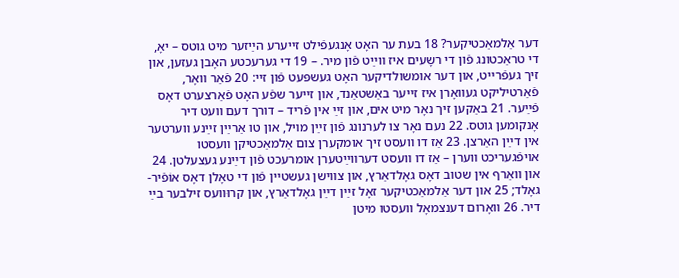דער אַלמאַכטיקער? 18 בעת ער האָט אָנגעפֿילט זײערע הײַזער מיט גוטס – יאָ, די טראַכטונג פֿון די רשָעים איז װײַט פֿון מיר. – 19 די גערעכטע האָבן געזען, און זיך געפֿרײט, און דער אומשולדיקער האָט געשפּעט פֿון זײ: 20 פֿאַר װאָר, פֿאַרטיליקט געװאָרן איז זײער באַשטאַנד, און זײער שפֿע האָט פֿאַרצערט דאָס פֿײַער. 21 באַקען זיך נאָר מיט אים, און זײַ אין פֿריד – דורך דעם װעט דיר אָנקומען גוטס. 22 נעם נאָר צו לערנונג פֿון זײַן מױל, און טו אַרײַן זײַנע װערטער אין דײַן האַרצן. 23 אַז דו װעסט זיך אומקערן צום אַלמאַכטיקן װעסטו אױפֿגעריכט װערן – אַז דו װעסט דערװײַטערן אומרעכט פֿון דײַנע געצעלטן. 24 און װאַרף אין שטוב דאָס גאָלדאַרץ, און צװישן געשטײן פֿון די טאָלן דאָס אוֹפֿיר-גאָלד; 25 און דער אַלמאַכטיקער זאָל זײַן דײַן גאָלדאַרץ, און קרוּװעס זילבער בײַ דיר. 26 װאָרום דענצמאָל װעסטו מיטן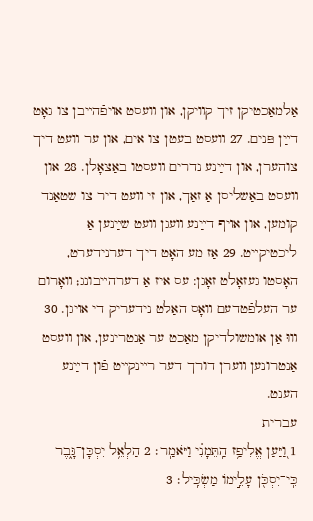אַלמאַכטיקן זיך קװיקן, און װעסט אױפֿהײבן צו גאָט דײַן פּנים. 27 װעסט בעטן צו אים, און ער װעט דיך צוהערן, און דײַנע נדרים װעסטו באַצאָלן. 28 און װעסט באַשליסן אַ זאַך, און זי װעט דיר צו שטאַנד קומען, און אױף דײַנע װעגן װעט שײַנען אַ ליכטיקײט. 29 אַז מע האָט דיך דערנידערט, האָסטו געזאָלט זאָגן: עס איז אַ דערהײבונג; װאָרום ער העלפֿטדעם װאָס האַלט נידעריק די אױגן. 30 װוּ אַן אומשולדיקן מאַכט ער אַנטרינען, און װעסט אַנטרונען װערן דורך דער רײנקײט פֿון דײַנע הענט.
עברית
1 וַ֭יַּעַן אֱלִיפַ֥ז הַֽתֵּמָנִ֗י וַיֹּאמַֽר׃ 2 הַלְאֵ֥ל יִסְכָּן־גָּ֑בֶר כִּֽי־יִסְכֹּ֖ן עָלֵ֣ימוֹ מַשְׂכִּֽיל׃ 3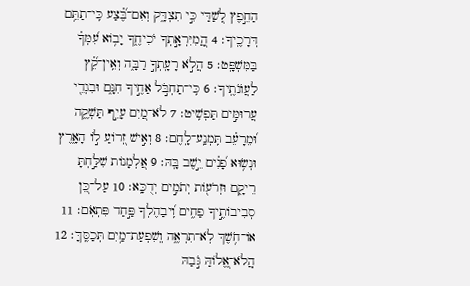הַחֵ֣פֶץ לְ֭שַׁדַּי כִּ֣י תִצְדָּ֑ק וְאִם־בֶּ֝֗צַע כִּֽי־תַתֵּ֥ם דְּרָכֶֽיךָ׃ 4 הֲֽ֭מִיִּרְאָ֣תְךָ יֹכִיחֶ֑ךָ יָב֥וֹא עִ֝מְּךָ֗ בַּמִּשְׁפָּֽט׃ 5 הֲלֹ֣א רָעָֽתְךָ֣ רַבָּ֑ה וְאֵֽין־קֵ֝֗ץ לַעֲוֺנֹתֶֽיךָ׃ 6 כִּֽי־תַחְבֹּ֣ל אַחֶ֣יךָ חִנָּ֑ם וּבִגְדֵ֖י עֲרוּמִּ֣ים תַּפְשִֽׁיט׃ 7 לֹא־מַ֭יִם עָיֵ֣ף תַּשְׁקֶ֑ה וּ֝מֵרָעֵ֗ב תִּֽמְנַֽע־לָֽחֶם׃ 8 וְאִ֣ישׁ זְ֭רוֹעַ ל֣וֹ הָאָ֑רֶץ וּנְשׂ֥וּא פָ֝נִ֗ים יֵ֣שֶׁב בָּֽהּ׃ 9 אַ֭לְמָנוֹת שִׁלַּ֣חְתָּ רֵיקָ֑ם וּזְרֹע֖וֹת יְתֹמִ֣ים יְדֻכָּֽא׃ 10 עַל־כֵּ֭ן סְבִיבוֹתֶ֣יךָ פַחִ֑ים וִֽ֝יבַהֶלְךָ פַּ֣חַד פִּתְאֹֽם׃ 11 אוֹ־חֹ֥שֶׁךְ לֹֽא־תִרְאֶ֑ה וְֽשִׁפְעַת־מַ֥יִם תְּכַסֶּֽךָּ׃ 12 הֲ‍ֽלֹא־אֱ֭לוֹהַּ גֹּ֣בַהּ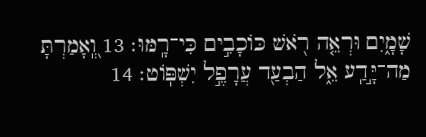שָׁמָ֑יִם וּרְאֵ֤ה רֹ֖אשׁ כּוֹכָבִ֣ים כִּי־רָֽמּוּ׃ 13 וְֽ֭אָמַרְתָּ מַה־יָּ֣דַֽע אֵ֑ל הַבְעַ֖ד עֲרָפֶ֣ל יִשְׁפּֽוֹט׃ 14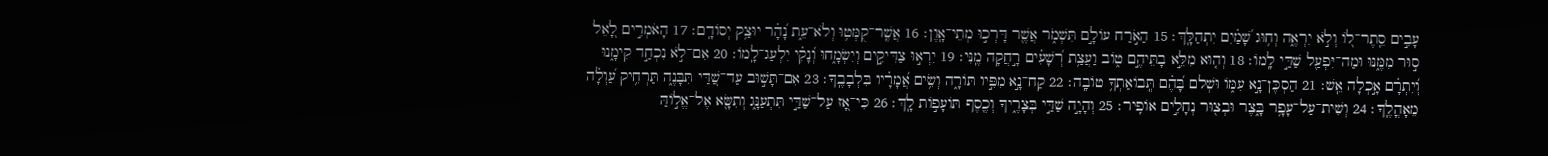עָבִ֣ים סֵֽתֶר־ל֭וֹ וְלֹ֣א יִרְאֶ֑ה וְח֥וּג שָׁ֝מַ֗יִם יִתְהַלָּֽךְ׃ 15 הַאֹ֣רַח עוֹלָ֣ם תִּשְׁמֹ֑ר אֲשֶׁ֖ר דָּרְכ֣וּ מְתֵי־אָֽוֶן׃ 16 אֲשֶֽׁר־קֻמְּט֥וּ וְלֹא־עֵ֑ת נָ֝הָ֗ר יוּצַ֥ק יְסוֹדָֽם׃ 17 הָאֹמְרִ֣ים לָ֭אֵל ס֣וּר מִמֶּ֑נּוּ וּמַה־יִּפְעַ֖ל שַׁדַּ֣י לָֽמוֹ׃ 18 וְה֤וּא מִלֵּ֣א בָתֵּיהֶ֣ם ט֑וֹב וַעֲצַ֥ת רְ֝שָׁעִ֗ים רָ֣חֲקָה מֶֽנִּי׃ 19 יִרְא֣וּ צַדִּיקִ֣ים וְיִשְׂמָ֑חוּ וְ֝נָקִ֗י יִלְעַג־לָֽמוֹ׃ 20 אִם־לֹ֣א נִכְחַ֣ד קִימָ֑נוּ וְ֝יִתְרָ֗ם אָ֣כְלָה אֵֽשׁ׃ 21 הַסְכֶּן־נָ֣א עִמּ֑וֹ וּשְׁלם בָּ֝הֶ֗ם תְּֽבוֹאַתְךָ֥ טוֹבָֽה׃ 22 קַח־נָ֣א מִפִּ֣יו תּוֹרָ֑ה וְשִׂ֥ים אֲ֝מָרָ֗יו בִּלְבָבֶֽךָ׃ 23 אִם־תָּשׁ֣וּב עַד־שַׁ֭דַּי תִּבָּנֶ֑ה תַּרְחִ֥יק עַ֝וְלָ֗ה מֵאָהֳלֶֽךָ׃ 24 וְשִׁית־עַל־עָפָ֥ר בָּ֑צֶר וּבְצ֖וּר נְחָלִ֣ים אוֹפִֽיר׃ 25 וְהָיָ֣ה שַׁדַּ֣י בְּצָרֶ֑יךָ וְכֶ֖סֶף תּוֹעָפ֣וֹת לָֽךְ׃ 26 כִּי־אָ֭ז עַל־שַׁדַּ֣י תִּתְעַנָּ֑ג וְתִשָּׂ֖א אֶל־אֱל֣וֹהַּ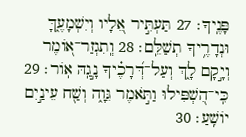פָּנֶֽיךָ׃ 27 תַּעְתִּ֣יר אֵ֭לָיו וְיִשְׁמָעֶ֑ךָּ וּנְדָרֶ֥יךָ תְשַׁלֵּֽם׃ 28 וְֽתִגְזַר־א֭וֹמֶר וְיָ֣קָם לָ֑ךְ וְעַל־דְּ֝רָכֶ֗יךָ נָ֣גַֽהּ אֽוֹר׃ 29 כִּֽי־הִ֭שְׁפִּילוּ וַתֹּ֣אמֶר גֵּוָ֑ה וְשַׁ֖ח עֵינַ֣יִם יוֹשִֽׁעַ׃ 30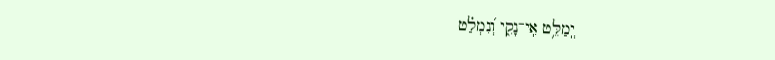יְֽמַלֵּ֥ט אִֽי־נָקִ֑י וְ֝נִמְלַ֗ט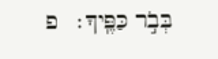בְּבֹ֣ר כַּפֶּֽיךָ׃   פ